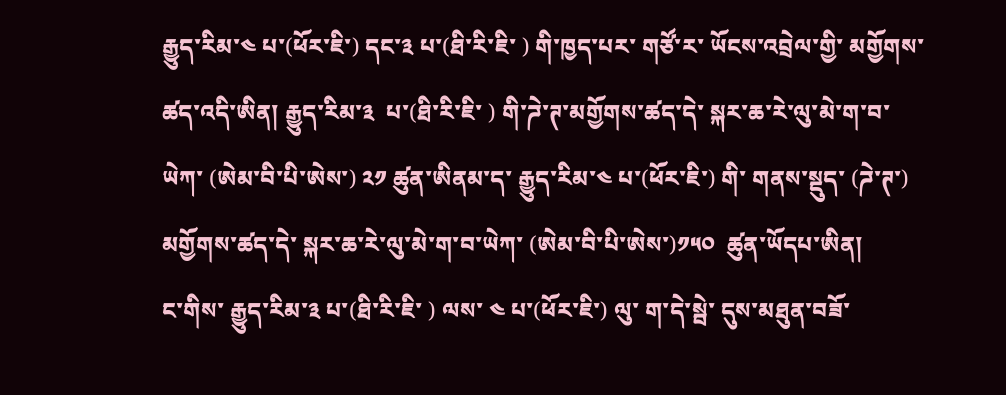རྒྱུད་རིམ་༤ པ་(ཕོར་ཇི་) དང་༣ པ་(ཐི་རི་ཇི་ ) གི་ཁྱད་པར་ གཙོ་ར་ ཡོངས་འབྲེལ་གྱི་ མགྱོགས་ཚད་འདི་ཨིན། རྒྱུད་རིམ་༣  པ་(ཐི་རི་ཇི་ ) གི་ཌེ་ཊ་མགྱོགས་ཚད་དེ་ སྐར་ཆ་རེ་ལུ་མེ་ག་བ་ཡེཀ་ (ཨེམ་བི་པི་ཨེས་) ༢༡ ཚུན་ཨིནམ་ད་ རྒྱུད་རིམ་༤ པ་(ཕོར་ཇི་) གི་ གནས་སྡུད་ (ཌེ་ཊ་) མགྱོགས་ཚད་དེ་ སྐར་ཆ་རེ་ལུ་མེ་ག་བ་ཡེཀ་ (ཨེམ་བི་པི་ཨེས་)༡༥༠  ཚུན་ཡོདཔ་ཨིན།
ང་གིས་ རྒྱུད་རིམ་༣ པ་(ཐི་རི་ཇི་ ) ལས་ ༤ པ་(ཕོར་ཇི་) ལུ་ ག་དེ་སྦེ་ དུས་མཐུན་བཟོ་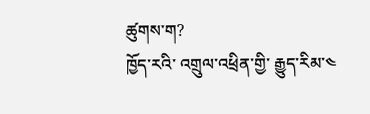ཚུགས་ག?
ཁྱོད་རའི་ འགྲུལ་འཕྲིན་གྱི་ རྒྱུད་རིམ་༤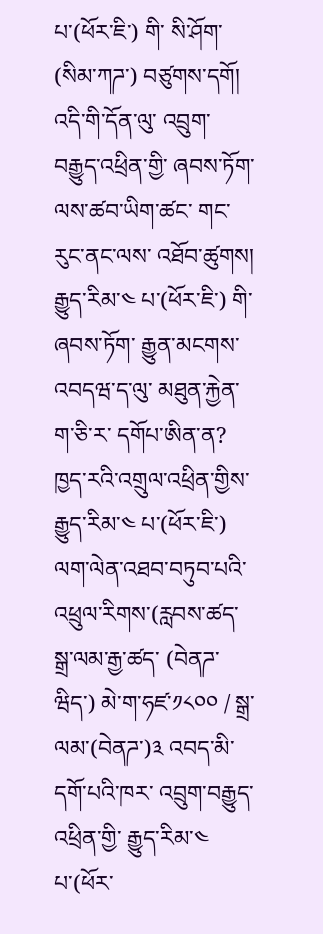པ་(ཕོར་ཇི་) གི་ སི་ཤོག་ (སིམ་ཀཌ་) བཙུགས་དགོ། འདི་གི་དོན་ལུ་ འབྲུག་བརྒྱུད་འཕྲིན་གྱི་ ཞབས་ཏོག་ལས་ཚབ་ཡིག་ཚང་ གང་རུང་ནང་ལས་ འཐོབ་ཚུགས།
རྒྱུད་རིམ་༤ པ་(ཕོར་ཇི་) གི་ཞབས་ཏོག་ རྒྱུན་མངགས་འབདཝ་ད་ལུ་ མཐུན་རྐྱེན་ ག་ཅི་ར་ དགོཔ་ཨིན་ན?
ཁྱད་རའི་འགྲུལ་འཕྲིན་གྱིས་ རྒྱུད་རིམ་༤ པ་(ཕོར་ཇི་) ལག་ལེན་འཐབ་བཏུབ་པའི་ འཕྲུལ་རིགས་(རླབས་ཚད་ སྒྲ་ལམ་རྒྱ་ཚད་ (བེནཌ་ཝིད་) མེ་ག་ཧཛ་༡༨༠༠ / སྒྲ་ལམ་(བེནཌ་)༣ འབད་མི་ དགོ་པའི་ཁར་ འབྲུག་བརྒྱུད་འཕྲིན་གྱི་ རྒྱུད་རིམ་༤ པ་(ཕོར་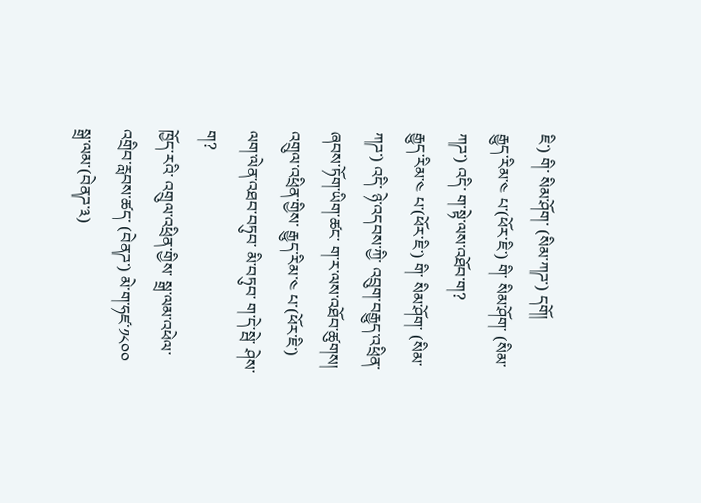ཇི་) གི་ སིམ་ཤོག་ (སིམ་ཀཌ་) དགོ།
རྒྱུད་རིམ་༤ པ་(ཕོར་ཇི་) གི་ སིམ་ཤོག་ (སིམ་ཀཌ་) འདི་ ག་སྟེ་ལས་འཐོབ་ག?
རྒྱུད་རིམ་༤ པ་(ཕོར་ཇི་) གི་ སིམ་ཤོག་ (སིམ་ཀཌ་) འདི་ ཉེ་འདབས་ཀྱི་ འབྲུག་བརྒྱུད་འཕྲིན་ཞབས་ཏོག་ཡིག་ཚང་ ག་ར་ལས་འཐོབ་ཚུགས།
འགྲུལ་འཕྲིན་གྱིས་ རྒྱུད་རིམ་༤ པ་(ཕོར་ཇི་) ལག་ལེན་འཐབ་བཏུབ་ མི་བཏུབ་ ག་དེ་སྦེ་ ཤེས་ག?
ཁྱོད་རའི་ འགྲུལ་འཕྲིན་གྱིས་ སྒྲ་ལམ་འཕེལ་འགྲིབ་རླབས་ཚད་ (བེནཌ་) མེ་ག་ཧཛ་༡༨༠༠ སྒྲ་ལམ་(བེནཌ་༣)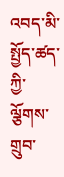འབད་མི་ སྤྱོད་ཚད་ཀྱི་ ལྕོགས་གྲུབ་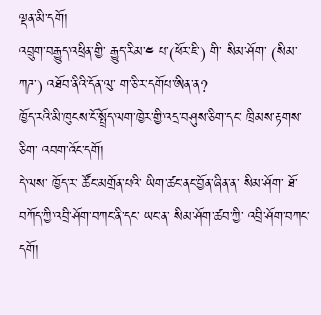ལྡན་མི་དགོ།
འབྲུག་བརྒྱུད་འཕྲིན་གྱི་ རྒྱུད་རིམ་༤ པ་(ཕོར་ཇི་) གི་ སིམ་ཤོག་ (སིམ་ཀཌ་) འཐོབ་ནིའི་དོན་ལུ་ ག་ཅི་ར་དགོཔ་ཨིན་ན?
ཁྱོད་རའི་མི་ཁུངས་ངོ་སྤྲོད་ལག་ཁྱེར་གྱི་འདྲ་བཤུས་ཅིག་དང་ ཁྲིམས་རྟགས་ཅིག་ འབག་འོང་དགོ།
དེ་ལས་ ཁྱོད་ར་ ཚོང་མགྲོན་པའི་ ཡིག་ཚང་ནང་བྱོན་ཞིན་ན་ སིམ་ཤོག་ ཐོ་བཀོད་ཀྱི་འབྲི་ཤོག་བཀང་ནི་དང་ ཡང་ན་ སིམ་ཤོག་ཚབ་ཀྱི་ འབྲི་ཤོག་བཀང་དགོ།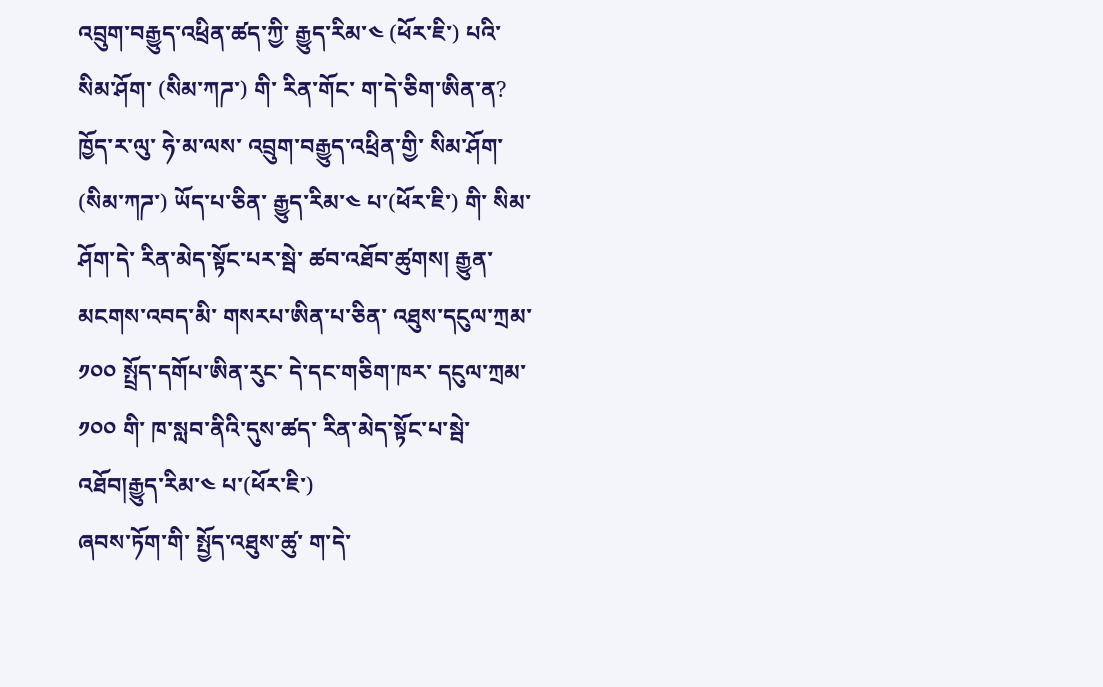འབྲུག་བརྒྱུད་འཕྲིན་ཚད་ཀྱི་ རྒྱུད་རིམ་༤ (ཕོར་ཇི་) པའི་ སིམ་ཤོག་ (སིམ་ཀཌ་) གི་ རིན་གོང་ ག་དེ་ཅིག་ཨིན་ན?
ཁྱོད་ར་ལུ་ ཧེ་མ་ལས་ འབྲུག་བརྒྱུད་འཕྲིན་གྱི་ སིམ་ཤོག་ (སིམ་ཀཌ་) ཡོད་པ་ཅིན་ རྒྱུད་རིམ་༤ པ་(ཕོར་ཇི་) གི་ སིམ་ཤོག་དེ་ རིན་མེད་སྟོང་པར་སྦེ་ ཚབ་འཐོབ་ཚུགས། རྒྱུན་མངགས་འབད་མི་ གསརཔ་ཨིན་པ་ཅིན་ འཐུས་དངུལ་ཀྲམ་༡༠༠ སྤྲོད་དགོཔ་ཨིན་རུང་ དེ་དང་གཅིག་ཁར་ དངུལ་ཀྲམ་༡༠༠ གི་ ཁ་སླབ་ནིའི་དུས་ཚད་ རིན་མེད་སྟོང་པ་སྦེ་ འཐོབ།རྒྱུད་རིམ་༤ པ་(ཕོར་ཇི་)
ཞབས་ཏོག་གི་ སྤྱོད་འཐུས་ཚུ་ ག་དེ་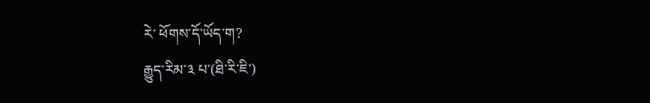རེ་ ཕོགས་དོ་ཡོད་ག?
རྒྱུད་རིམ་༣ པ་(ཐི་རི་ཇི་)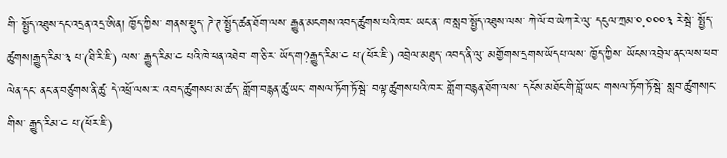གི་ སྤྱོད་འཐུས་དང་འདྲན་འདྲ་ཨིན། ཁྱོད་ཀྱིས་ གནས་སྡུད་ ཌེ་ཊ་སྤྱོད་ཚན་ཐོག་ལས་ རྒྱུན་མངགས་འབད་ཚུགས་པའི་ཁར་ ཡང་ན་ ཁ་སླབ་སྤྱོད་འཐུས་ལས་ ཀེ་ལོ་བ་ཡེཀ་རེ་ལུ་ དངུལ་ཀྲམ་༠.༠༠༠༣ རེ་སྦེ་ སྤྱོད་ཚུགས།རྒྱུད་རིམ་༣ པ་(ཐི་རི་ཇི་) ལས་ རྒྱུད་རིམ་༤ པའི་ཁེ་ཕན་འཐེབ་ ག་ཅི་ར་ ཡོད་ག?རྒྱུད་རིམ་༤ པ་(ཕོར་ཇི་) འབྲེལ་མཐུད་ འབད་ནི་ལུ་ མགྱོགས་དྲགས་ཡོདཔ་ལས་ ཁྱོད་ཀྱིས་ ཡོངས་འབྲེལ་ནང་ལས་ཕབ་ལེན་དང་ ནང་ན་བཙུགས་ནི་ཚུ་ དེ་འཕྲོ་ལས་ར་ འབད་ཚུགསཔ་མ་ཚད་ གློག་བརྙན་ཚུ་ཡང་ གསལ་ཏོག་ཏོ་སྦེ་ བལྟ་ཚུགས་པའི་ཁར་ གློག་བརྙན་ཐོག་ལས་ དངོས་མཐོང་གི་བློ་ཡང་ གསལ་ཏོག་ཏོ་སྦེ་ སླབ་ཚུགས།ང་གིས་ རྒྱུད་རིམ་༤ པ་(ཕོར་ཇི་)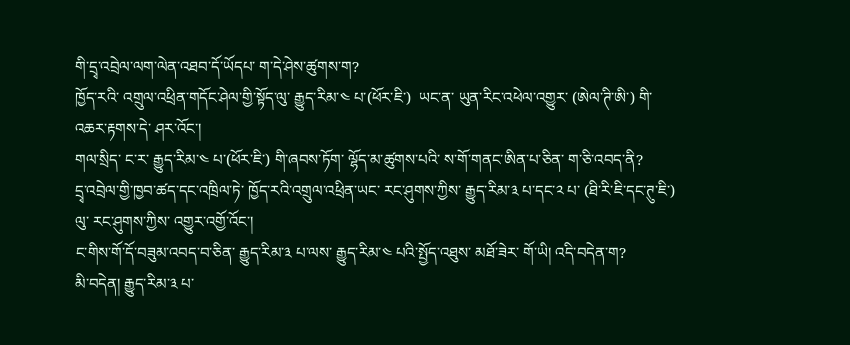གི་དྲྭ་འབྲེལ་ལག་ལེན་འཐབ་དོ་ཡོདཔ་ ག་དེ་ཤེས་ཚུགས་ག?
ཁྱོད་རའི་ འགྲུལ་འཕྲིན་གདོང་ཤེལ་གྱི་སྟོད་ལུ་ རྒྱུད་རིམ་༤ པ་(ཕོར་ཇི་)  ཡང་ན་ ཡུན་རིང་འཕེལ་འགྱུར་ (ཨེལ་ཊི་ཨི་) གི་ འཆར་རྟགས་དེ་ ཤར་འོང་།
གལ་སྲིད་ ང་ར་ རྒྱུད་རིམ་༤ པ་(ཕོར་ཇི་) གི་ཞབས་ཏོག་ ལྷོད་མ་ཚུགས་པའི་ ས་གོ་གནང་ཨིན་པ་ཅིན་ ག་ཅི་འབད་ནི?
དྲྭ་འབྲེལ་གྱི་ཁྱབ་ཚད་དང་འཁྲིལ་ཏེ་ ཁྱོད་རའི་འགྲུལ་འཕྲིན་ཡང་ རང་ཤུགས་ཀྱིས་ རྒྱུད་རིམ་༣ པ་དང་༢ པ་ (ཐི་རི་ཇི་དང་ཊུ་ཇི་) ལུ་ རང་ཤུགས་ཀྱིས་ འགྱུར་འགྱོ་འོང་།
ང་གིས་གོ་དོ་བཟུམ་འབད་བ་ཅིན་ རྒྱུད་རིམ་༣ པ་ལས་ རྒྱུད་རིམ་༤ པའི་སྤྱོད་འཐུས་ མཐོ་ཟེར་ གོ་ཡི། འདི་བདེན་ག?
མི་བདེན། རྒྱུད་རིམ་༣ པ་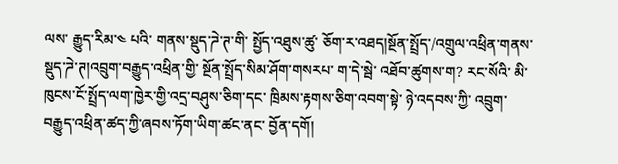ལས་ རྒྱུད་རིམ་༤ པའི་ གནས་སྡུད་ཌེ་ཊ་གི་ སྤྱོད་འཐུས་ཚུ་ ཅོག་ར་འཐད།སྔོན་སྤྲོད་/འགྲུལ་འཕྲིན་གནས་སྡུད་ཌེ་ཊ།འབྲུག་བརྒྱུད་འཕྲིན་གྱི་ སྔོན་སྤྲོད་སིམ་ཤོག་གསརཔ་ ག་དེ་སྦེ་ འཐོབ་ཚུགས་ག? རང་སོའི་ མི་ཁུངས་ངོ་སྤྲོད་ལག་ཁྱེར་གྱི་འདྲ་བཤུས་ཅིག་དང་ ཁྲིམས་རྟགས་ཅིག་འབག་སྟེ་ ཉེ་འདབས་ཀྱི་ འབྲུག་བརྒྱུད་འཕྲིན་ཚད་ཀྱི་ཞབས་ཏོག་ཡིག་ཚང་ནང་ བྱོན་དགོ།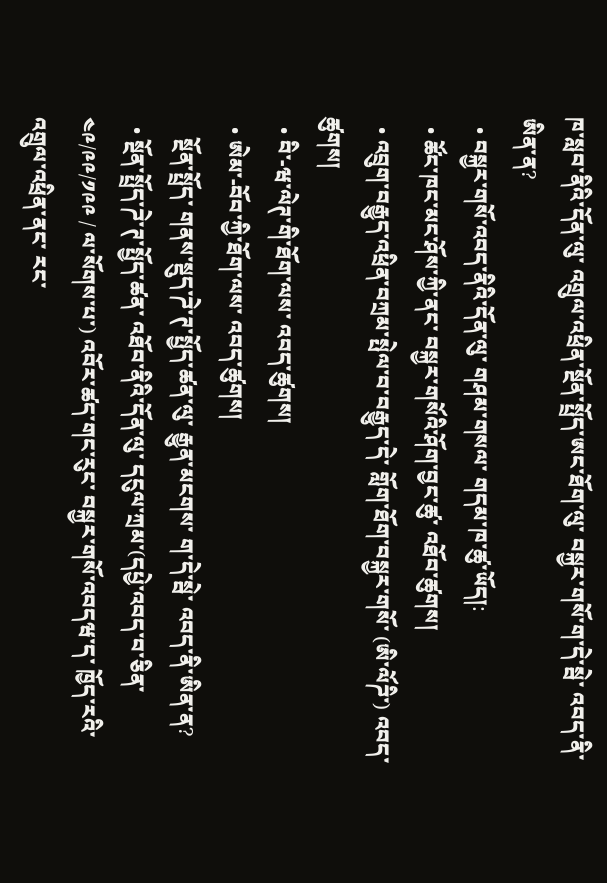ཁ་སླབ་ནིའི་དོན་ལུ་ འགྲུལ་འཕྲིན་སྔོན་སྤྲོད་ཨང་ཐོག་ལུ་ བསྐྱར་གསོ་ག་དེ་སྦེ་ འབད་ནི་ཨིན་ན?
  • བསྐྱར་གསོ་འབད་ནིའི་དོན་ལུ་ གཤམ་གསལ་ གདམ་ཁ་ཚུ་ཡོད།:
  • ཚོང་ཁང་མང་ཤོས་ཀྱི་ནང་ བསྐྱར་གསོའི་ཤོག་བྱང་ཚུ་ འཐོབ་ཚུགས།
  • འབྲུག་བརྒྱུད་འཕྲིན་བཀྲམ་སྤེལ་བ་བརྒྱུད་དེ་ གློག་ཐོག་བསྐྱར་གསོ་ (ཨི་ལོཌི་) འབད་ཚུགས།
  • བི་-ཝ་ལེཊ་གི་ཐོག་ལས་ འབད་ཚུགས།
  • ཨེམ་-བོབ་ཀྱི་ཐོག་ལས་ འབད་ཚུགས།
    སྔོན་སྤྲོད་ གནས་སྡུད་ཌེ་ཊ་སྤྱོད་ཚན་ལུ་ རྒྱུན་མངགས་ ག་དེ་སྦེ་ འབད་ནི་ཨིན་ན?
  • སྔོན་སྤྲོད་ཌེ་ཊ་སྤྱོད་ཚན་ འཐོབ་ནིའི་དོན་ལུ་ དངུལ་ཀྲམ་(དཔྱེ་འབད་བ་ཅིན་༤༩/༩༩/༡༩༩ / ལ་སོགས་པ་) འབོར་ཚད་གང་རུང་ བསྐྱར་གསོ་འབདཝ་ད་ ཁྱོད་རའི་འགྲུལ་འཕྲིན་ནང་ རང་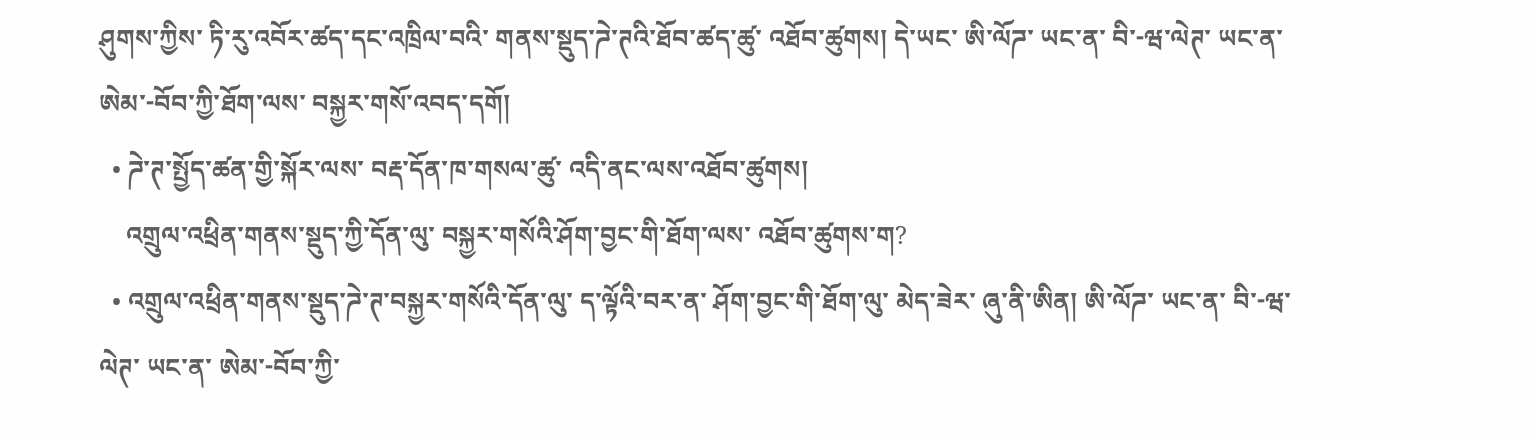ཤུགས་ཀྱིས་ ཏི་རུ་འབོར་ཚད་དང་འཁྲིལ་བའི་ གནས་སྡུད་ཌེ་ཊའི་ཐོབ་ཚད་ཚུ་ འཐོབ་ཚུགས། དེ་ཡང་ ཨི་ལོཌ་ ཡང་ན་ བི་-ཝ་ལེཊ་ ཡང་ན་ ཨེམ་-བོབ་ཀྱི་ཐོག་ལས་ བསྐྱར་གསོ་འབད་དགོ།
  • ཌེ་ཊ་སྤྱོད་ཚན་གྱི་སྐོར་ལས་ བརྡ་དོན་ཁ་གསལ་ཚུ་ འདི་ནང་ལས་འཐོབ་ཚུགས།
    འགྲུལ་འཕྲིན་གནས་སྡུད་ཀྱི་དོན་ལུ་ བསྐྱར་གསོའི་ཤོག་བྱང་གི་ཐོག་ལས་ འཐོབ་ཚུགས་ག?
  • འགྲུལ་འཕྲིན་གནས་སྡུད་ཌེ་ཊ་བསྐྱར་གསོའི་དོན་ལུ་ ད་ལྟོའི་བར་ན་ ཤོག་བྱང་གི་ཐོག་ལུ་ མེད་ཟེར་ ཞུ་ནི་ཨིན། ཨི་ལོཌ་ ཡང་ན་ བི་-ཝ་ལེཊ་ ཡང་ན་ ཨེམ་-བོབ་ཀྱི་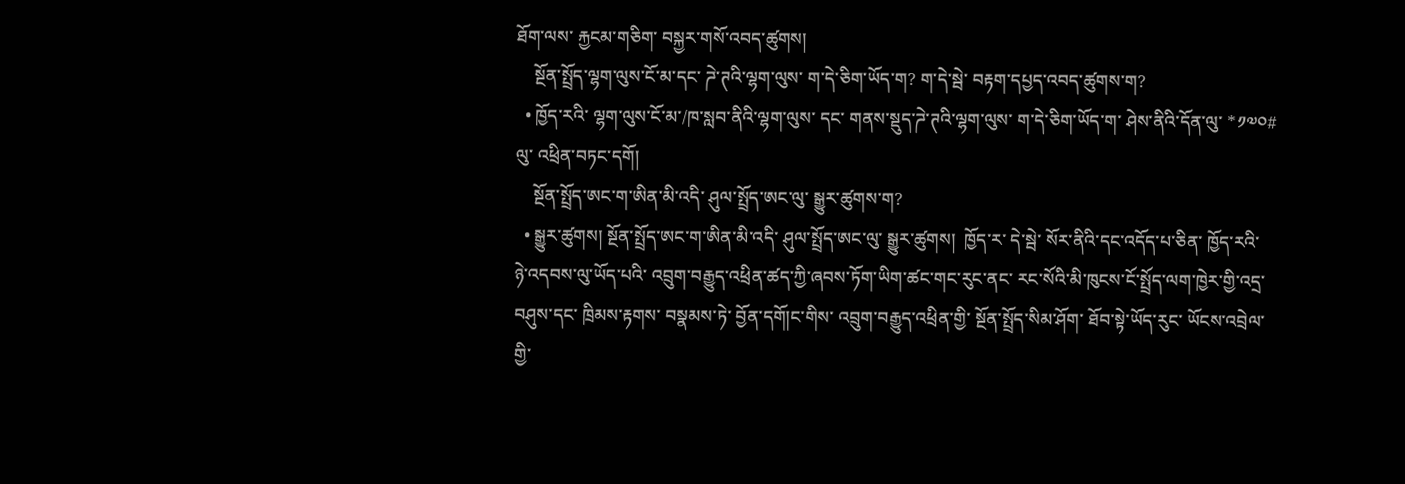ཐོག་ལས་ རྐྱངམ་གཅིག་ བསྐྱར་གསོ་འབད་ཚུགས།
    སྔོན་སྤྲོད་ལྷག་ལུས་ངོ་མ་དང་ ཌེ་ཊའི་ལྷག་ལུས་ ག་དེ་ཅིག་ཡོད་ག? ག་དེ་སྦེ་ བརྟག་དཔྱད་འབད་ཚུགས་ག?
  • ཁྱོད་རའི་ ལྷག་ལུས་ངོ་མ་/ཁ་སླབ་ནིའི་ལྷག་ལུས་ དང་ གནས་སྡུད་ཌེ་ཊའི་ལྷག་ལུས་ ག་དེ་ཅིག་ཡོད་ག་ ཤེས་ནིའི་དོན་ལུ་ *༡༧༠# ལུ་ འཕྲིན་བཏང་དགོ།
    སྔོན་སྤྲོད་ཨང་ག་ཨིན་མི་འདི་ ཤུལ་སྤྲོད་ཨང་ལུ་ སྒྱུར་ཚུགས་ག?
  • སྒྱུར་ཚུགས། སྔོན་སྤྲོད་ཨང་ག་ཨིན་མི་འདི་ ཤུལ་སྤྲོད་ཨང་ལུ་ སྒྱུར་ཚུགས།  ཁྱོད་ར་ དེ་སྦེ་ སོར་ནིའི་དང་འདོད་པ་ཅིན་ ཁྱོད་རའི་ ཉེ་འདབས་ལུ་ཡོད་པའི་ འབྲུག་བརྒྱུད་འཕྲིན་ཚད་ཀྱི་ཞབས་ཏོག་ཡིག་ཚང་གང་རུང་ནང་ རང་སོའི་མི་ཁུངས་ངོ་སྤྲོད་ལག་ཁྱེར་གྱི་འདྲ་བཤུས་དང་ ཁྲིམས་རྟགས་ བསྣམས་ཏེ་ བྱོན་དགོ།ང་གིས་ འབྲུག་བརྒྱུད་འཕྲིན་གྱི་ སྔོན་སྤྲོད་སིམ་ཤོག་ ཐོབ་སྟེ་ཡོད་རུང་ ཡོངས་འབྲེལ་གྱི་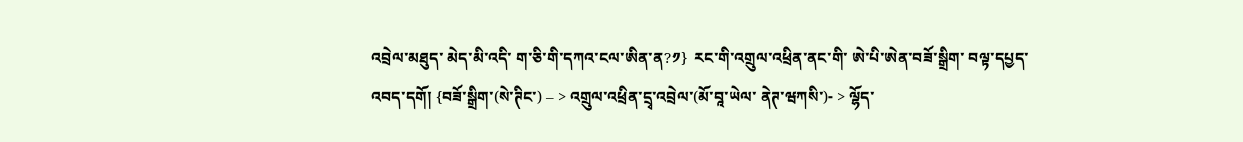འབྲེལ་མཐུད་ མེད་མི་འདི་ ག་ཅི་གི་དཀའ་ངལ་ཨིན་ན?༡}  རང་གི་འགྲུལ་འཕྲིན་ནང་གི་ ཨེ་པི་ཨེན་བཟོ་སྒྲིག་ བལྟ་དཔྱད་འབད་དགོ། {བཟོ་སྒྲིག་(སེ་ཊིང་) – > འགྲུལ་འཕྲིན་དྲྭ་འབྲེལ་(མོ་བཱ་ཡེལ་ ནེཊ་ཝཀསི་)- > ལྷོད་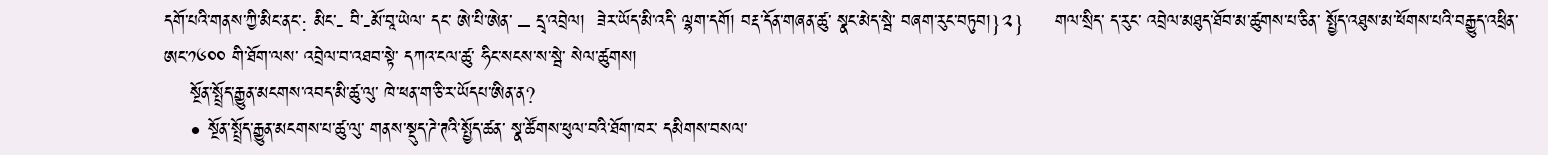དགོ་པའི་གནས་ཀྱི་མིང་ནང་: མིང་- བི་-མོ་བཱ་ཡེལ་ དང་ ཨེ་པི་ཨེན་ – དྲྭ་འབྲེལ།  ཟེར་ཡོད་མི་འདི་ ལྷག་དགོ། བརྡ་དོན་གཞན་ཚུ་ སྣང་མེད་སྦེ་ བཞག་རུང་བཏུབ།}༢}     གལ་སྲིད་ ད་རུང་ འབྲེལ་མཐུད་ཐོབ་མ་ཚུགས་པ་ཅིན་ སྤྱོད་འཐུས་མ་ཕོགས་པའི་བརྒྱུད་འཕྲིན་ཨང་༡༦༠༠ གི་ཐོག་ལས་ འབྲེལ་བ་འཐབ་སྟེ་ དཀའ་ངལ་ཚུ་ ཧིང་སངས་ས་སྦེ་ སེལ་ཚུགས།
    སྔོན་སྤྲོད་རྒྱུན་མངགས་འབད་མི་ཚུ་ལུ་ ཁེ་ཕན་ག་ཅི་ར་ཡོདཔ་ཨིན་ན?
    • སྔོན་སྤྲོད་རྒྱུན་མངགས་པ་ཚུ་ལུ་ གནས་སྡུད་ཌེ་ཊའི་སྤྱོད་ཚན་ སྣ་ཚོགས་ཕུལ་བའི་ཐོག་ཁར་ དམིགས་བསལ་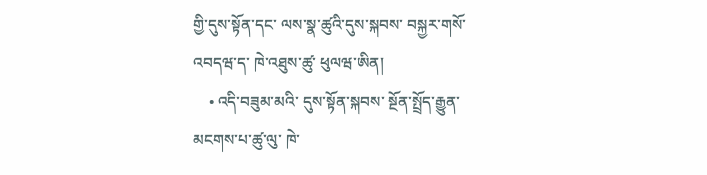གྱི་དུས་སྟོན་དང་ ལས་སྣ་ཚུའི་དུས་སྐབས་ བསྐྱར་གསོ་འབདཝ་ད་ ཁེ་འཐུས་ཚུ་ ཕུལཝ་ཨིན།
    • འདི་བཟུམ་མའི་ དུས་སྟོན་སྐབས་ སྔོན་སྤྲོད་རྒྱུན་མངགས་པ་ཚུ་ལུ་ ཁེ་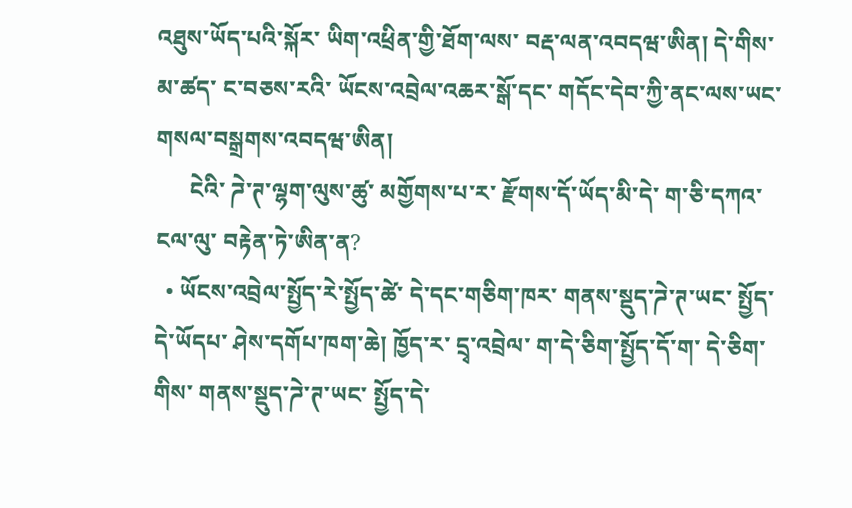འཐུས་ཡོད་པའི་སྐོར་ ཡིག་འཕྲིན་གྱི་ཐོག་ལས་ བརྡ་ལན་འབདཝ་ཨིན། དེ་གིས་མ་ཚད་ ང་བཅས་རའི་ ཡོངས་འབྲེལ་འཆར་སྒོ་དང་ གདོང་དེབ་ཀྱི་ནང་ལས་ཡང་ གསལ་བསྒྲགས་འབདཝ་ཨིན།
      ངེའི་ ཌེ་ཊ་ལྷག་ལུས་ཚུ་ མགྱོགས་པ་ར་ རྫོགས་དོ་ཡོད་མི་དེ་ ག་ཅི་དཀའ་ངལ་ལུ་ བརྟེན་ཏེ་ཨིན་ན?
  • ཡོངས་འབྲེལ་སྤྱོད་རེ་སྤྱོད་ཚེ་ དེ་དང་གཅིག་ཁར་ གནས་སྡུད་ཌེ་ཊ་ཡང་ སྤྱོད་དེ་ཡོདཔ་ ཤེས་དགོཔ་ཁག་ཆེ། ཁྱོད་ར་ དྲྭ་འབྲེལ་ ག་དེ་ཅིག་སྤྱོད་དོ་ག་ དེ་ཅིག་གིས་ གནས་སྡུད་ཌེ་ཊ་ཡང་ སྤྱོད་དེ་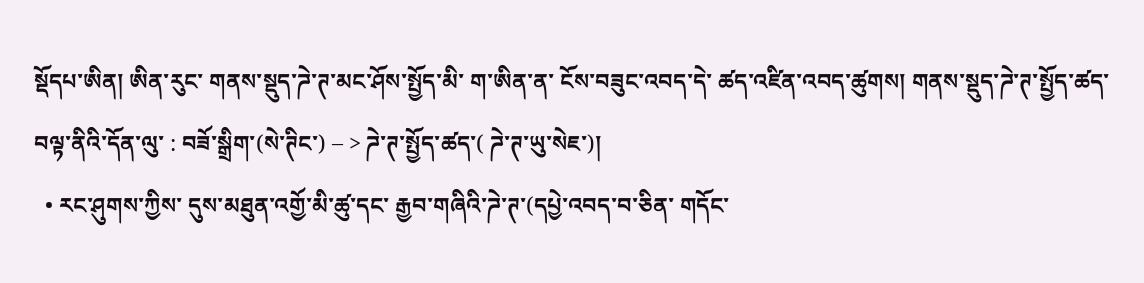སྡོདཔ་ཨིན། ཨིན་རུང་ གནས་སྡུད་ཌེ་ཊ་མང་ཤོས་སྤྱོད་མི་ ག་ཨིན་ན་ ངོས་བཟུང་འབད་དེ་ ཚད་འཛིན་འབད་ཚུགས། གནས་སྡུད་ཌེ་ཊ་སྤྱོད་ཚད་ བལྟ་ནིའི་དོན་ལུ་ : བཟོ་སྒྲིག་(སེ་ཊིང་) – > ཌེ་ཊ་སྤྱོད་ཚད་( ཌེ་ཊ་ཡུ་སེཇ་)།
  • རང་ཤུགས་ཀྱིས་ དུས་མཐུན་འགྱོ་མི་ཚུ་དང་ རྒྱབ་གཞིའི་ཌེ་ཊ་(དཔྱེ་འབད་བ་ཅིན་ གདོང་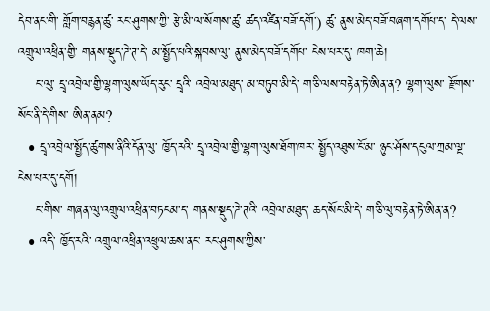དེབ་ནང་གི་ གློག་བརྙན་ཚུ་ རང་ཤུགས་ཀྱི་ རྩེ་མི་ལ་སོགས་ཚུ་ ཚད་འཛིན་བཟོ་དགོ་) ཚུ་ ནུས་མེད་བཟོ་བཞག་དགོཔ་ད་ དེ་ལས་ འགྲུལ་འཕྲིན་གྱི་ གནས་སྡུད་ཌེ་ཊ་དེ་ མ་སྤྱོད་པའི་སྐབས་ལུ་ ནུས་མེད་བཟོ་དགོཔ་ ངེས་པར་དུ་ ཁག་ཆེ།
    ང་ལུ་ དྲྭ་འབྲེལ་གྱི་ལྷག་ལུས་ཡོད་རུང་ དྲྭའི་ འབྲེལ་མཐུད་ མ་བཏུབ་མི་དེ་ ག་ཅི་ལས་བརྟེན་ཏེ་ཨིན་ན? ལྷག་ལུས་ རྫོགས་སོང་ནི་དེ་གིས་ ཨིན་ནམ?
  • དྲྭ་འབྲེལ་སྤྱོད་ཚུགས་ནིའི་དོན་ལུ་ ཁྱོད་རའི་ དྲྭ་འབྲེལ་གྱི་ལྷག་ལུས་ཐོག་ཁར་ སྤྱོད་འཐུས་ངོ་མ་ ཉུང་ཤོས་དངུལ་ཀྲམ་ལྔ་ ངེས་པར་དུ་དགོ།
    ང་གིས་ གཞན་ལུ་འགྲུལ་འཕྲིན་བཏངམ་ད་ གནས་སྡུད་ཌེ་ཊའི་ འབྲེལ་མཐུད་ ཆད་སོང་མི་དེ་ ག་ཅི་ལུ་བརྟེན་ཏེ་ཨིན་ན?
  • འདི་ ཁྱོད་རའི་ འགྲུལ་འཕྲིན་འཕྲུལ་ཆས་ནང་ རང་ཤུགས་ཀྱིས་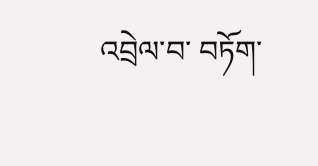འབྲེལ་བ་ བཏོག་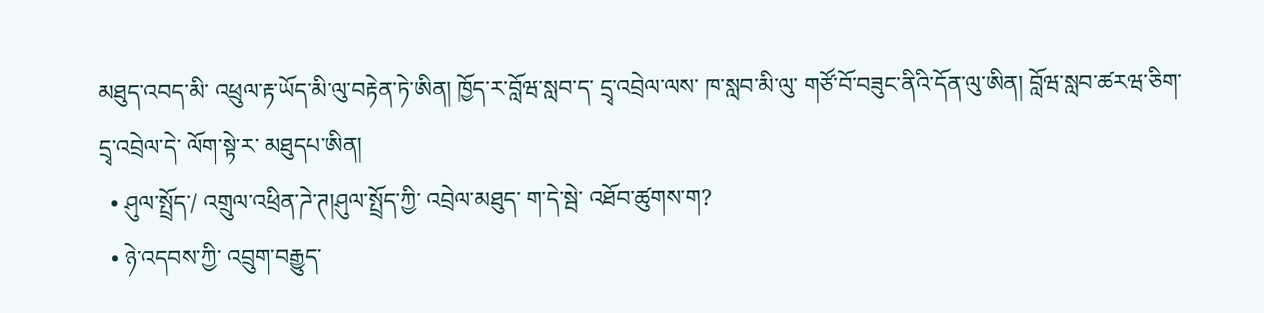མཐུད་འབད་མི་ འཕྲུལ་རྟ་ཡོད་མི་ལུ་བརྟེན་ཏེ་ཨིན། ཁྱོད་ར་བློཝ་སླབ་ད་ དྲྭ་འབྲེལ་ལས་ ཁ་སླབ་མི་ལུ་ གཙོ་བོ་བཟུང་ནིའི་དོན་ལུ་ཨིན། བློཝ་སླབ་ཚརཝ་ཅིག་ དྲྭ་འབྲེལ་དེ་ ལོག་སྟེ་ར་ མཐུདཔ་ཨིན།
  • ཤུལ་སྤྲོད་/ འགྲུལ་འཕྲིན་ཌེ་ཊ།ཤུལ་སྤྲོད་ཀྱི་ འབྲེལ་མཐུད་ ག་དེ་སྦེ་ འཐོབ་ཚུགས་ག?
  • ཉེ་འདབས་ཀྱི་ འབྲུག་བརྒྱུད་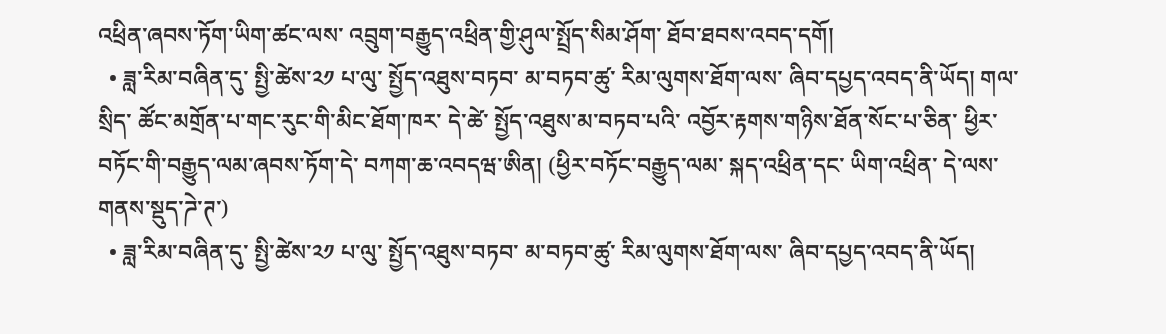འཕྲིན་ཞབས་ཏོག་ཡིག་ཚང་ལས་ འབྲུག་བརྒྱུད་འཕྲིན་གྱི་ཤུལ་སྤྲོད་སིམ་ཤོག་ ཐོབ་ཐབས་འབད་དགོ།
  • ཟླ་རིམ་བཞིན་དུ་ སྤྱི་ཚེས་༢༡ པ་ལུ་ སྤྱོད་འཐུས་བཏབ་ མ་བཏབ་ཚུ་ རིམ་ལུགས་ཐོག་ལས་ ཞིབ་དཔྱད་འབད་ནི་ཡོད། གལ་སྲིད་ ཚོང་མགྲོན་པ་གང་རུང་གི་མིང་ཐོག་ཁར་ དེ་ཚེ་ སྤྱོད་འཐུས་མ་བཏབ་པའི་ འབྱོར་རྟགས་གཉིས་ཐོན་སོང་པ་ཅིན་ ཕྱིར་བཏོང་གི་བརྒྱུད་ལམ་ཞབས་ཏོག་དེ་ བཀག་ཆ་འབདཝ་ཨིན། (ཕྱིར་བཏོང་བརྒྱུད་ལམ་ སྐད་འཕྲིན་དང་ ཡིག་འཕྲིན་ དེ་ལས་ གནས་སྡུད་ཌེ་ཊ་)
  • ཟླ་རིམ་བཞིན་དུ་ སྤྱི་ཚེས་༢༡ པ་ལུ་ སྤྱོད་འཐུས་བཏབ་ མ་བཏབ་ཚུ་ རིམ་ལུགས་ཐོག་ལས་ ཞིབ་དཔྱད་འབད་ནི་ཡོད།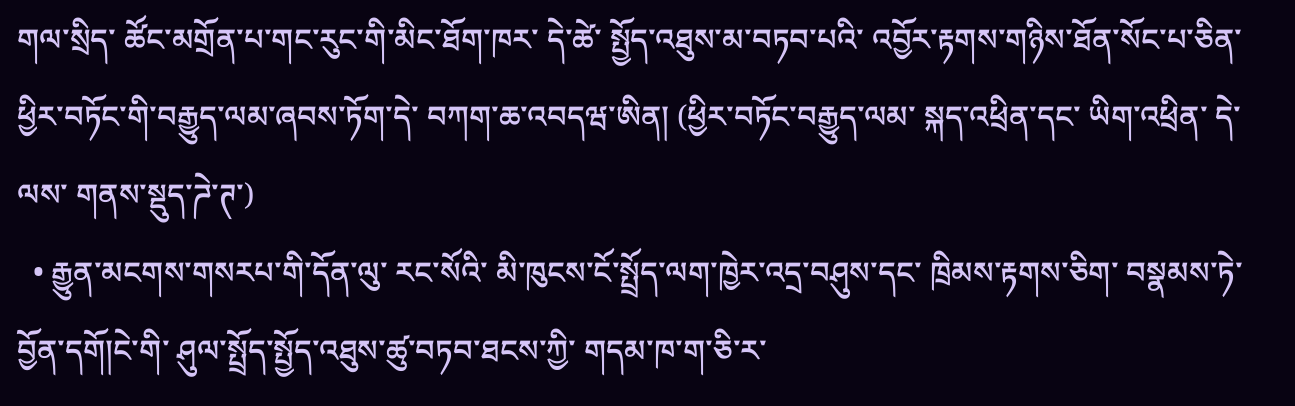གལ་སྲིད་ ཚོང་མགྲོན་པ་གང་རུང་གི་མིང་ཐོག་ཁར་ དེ་ཚེ་ སྤྱོད་འཐུས་མ་བཏབ་པའི་ འབྱོར་རྟགས་གཉིས་ཐོན་སོང་པ་ཅིན་ ཕྱིར་བཏོང་གི་བརྒྱུད་ལམ་ཞབས་ཏོག་དེ་ བཀག་ཆ་འབདཝ་ཨིན། (ཕྱིར་བཏོང་བརྒྱུད་ལམ་ སྐད་འཕྲིན་དང་ ཡིག་འཕྲིན་ དེ་ལས་ གནས་སྡུད་ཌེ་ཊ་)
  • རྒྱུན་མངགས་གསརཔ་གི་དོན་ལུ་ རང་སོའི་ མི་ཁུངས་ངོ་སྤྲོད་ལག་ཁྱེར་འདྲ་བཤུས་དང་ ཁྲིམས་རྟགས་ཅིག་ བསྣམས་ཏེ་ བྱོན་དགོ།ངེ་གི་ ཤུལ་སྤྲོད་སྤྱོད་འཐུས་ཚུ་བཏབ་ཐངས་ཀྱི་ གདམ་ཁ་ག་ཅི་ར་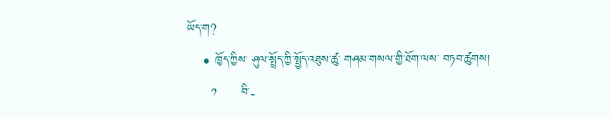ཡོད་ག?
    • ཁྱོད་ཀྱིས་ ཤུལ་སྤྲོད་ཀྱི་སྤྱོད་འཐུས་ཚུ་ གཤམ་གསལ་གྱི་ཐོག་ལས་ བཏབ་ཚུགས།
      ༡      བི་-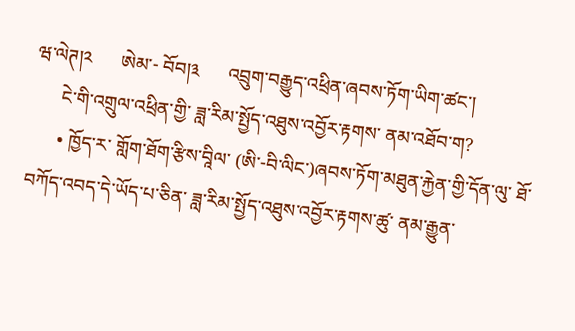ཝ་ལེཊ།༢      ཨེམ་- བོབ།༣      འབྲུག་བརྒྱུད་འཕྲིན་ཞབས་ཏོག་ཡིག་ཚང་།
      ངེ་གི་འགྲུལ་འཕྲིན་གྱི་ ཟླ་རིམ་སྤྱོད་འཐུས་འབྱོར་རྟགས་ ནམ་འཐོབ་ག?
      • ཁྱོད་ར་ གློག་ཐོག་རྩིས་བཱིལ་ (ཨི་-བི་ལིང་)ཞབས་ཏོག་མཐུན་རྐྱེན་གྱི་དོན་ལུ་ ཐོ་བཀོད་འབད་དེ་ཡོད་པ་ཅིན་ ཟླ་རིམ་སྤྱོད་འཐུས་འབྱོར་རྟགས་ཚུ་ ནམ་རྒྱུན་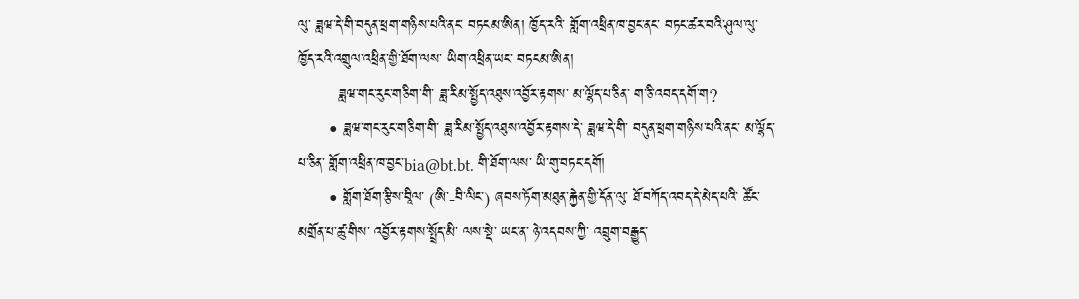ལུ་ ཟླཝ་དེ་གི་བདུན་ཕྲག་གཉིས་པའི་ནང་ བཏངམ་ཨིན། ཁྱོད་རའི་ གློག་འཕྲིན་ཁ་བྱང་ནང་ བཏང་ཚར་བའི་ཤུལ་ལུ་ ཁྱོད་རའི་འགྲུལ་འཕྲིན་གྱི་ཐོག་ལས་ ཡིག་འཕྲིན་ཡང་ བཏངམ་ཨིན།
        ཟླཝ་གང་རུང་གཅིག་གི་ ཟླ་རིམ་སྤྱོད་འཐུས་འབྱོར་རྟགས་ མ་ལྷོད་པ་ཅིན་ ག་ཅི་འབད་དགོ་ག?
      • ཟླཝ་གང་རུང་གཅིག་གི་ ཟླ་རིམ་སྤྱོད་འཐུས་འབྱོར་རྟགས་དེ་ ཟླཝ་དེ་གི་ བདུན་ཕྲག་གཉིས་པའི་ནང་ མ་ལྷོད་པ་ཅིན་ གློག་འཕྲིན་ཁ་བྱང་bia@bt.bt. གི་ཐོག་ལས་ ཡི་གུ་བཏང་དགོ།
      • གློག་ཐོག་རྩིས་བཱིལ་ (ཨི་-བི་ལིང་) ཞབས་ཏོག་མཐུན་རྐྱེན་གྱི་དོན་ལུ་ ཐོ་བཀོད་འབད་དེ་མེད་པའི་ ཚོང་མགྲོན་པ་ཚུ་གིས་ འབྱོར་རྟགས་སྤྲོད་མི་ ལས་སྡེ་ ཡང་ན་ ཉེ་འདབས་ཀྱི་ འབྲུག་བརྒྱུད་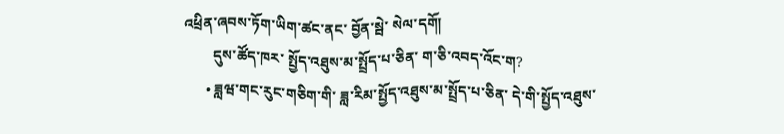འཕྲིན་ཞབས་ཏོག་ཡིག་ཚང་ནང་ བྱོན་སྦེ་ སེལ་དགོ།
        དུས་ཚོད་ཁར་ སྤྱོད་འཐུས་མ་སྤྲོད་པ་ཅིན་ ག་ཅི་འབད་འོང་ག?
      • ཟླཝ་གང་རུང་གཅིག་གི་ ཟླ་རིམ་སྤྱོད་འཐུས་མ་སྤྲོད་པ་ཅིན་ དེ་གི་སྤྱོད་འཐུས་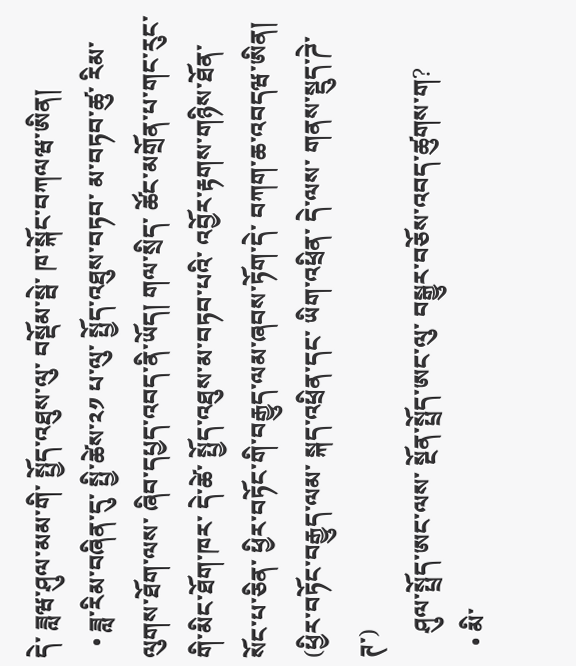དེ་ ཟླཝ་ཤུལ་མམ་གི་ སྤྱོད་འཐུས་ལུ་ བསྡོམ་སྦེ་ ཁ་སྐོང་བཀལཝ་ཨིན།
  • ཟླ་རིམ་བཞིན་དུ་ སྤྱི་ཚེས་༢༡ པ་ལུ་ སྤྱོད་འཐུས་བཏབ་ མ་བཏབ་ཚུ་ རིམ་ལུགས་ཐོག་ལས་ ཞིབ་དཔྱད་འབད་ནི་ཡོད། གལ་སྲིད་ ཚོང་མགྲོན་པ་གང་རུང་གི་མིང་ཐོག་ཁར་ དེ་ཚེ་ སྤྱོད་འཐུས་མ་བཏབ་པའི་ འབྱོར་རྟགས་གཉིས་ཐོན་སོང་པ་ཅིན་ ཕྱིར་བཏོང་གི་བརྒྱུད་ལམ་ཞབས་ཏོག་དེ་ བཀག་ཆ་འབདཝ་ཨིན། (ཕྱིར་བཏོང་བརྒྱུད་ལམ་ སྐད་འཕྲིན་དང་ ཡིག་འཕྲིན་ དེ་ལས་ གནས་སྡུད་ཌེ་ཊ་)
    ཤུལ་སྤྲོད་ཨང་ལས་ སྔོན་སྤྲོད་ཨང་ལུ་ བསྒྱུར་བཅོས་འབད་ཚུགས་ག?
  • མི་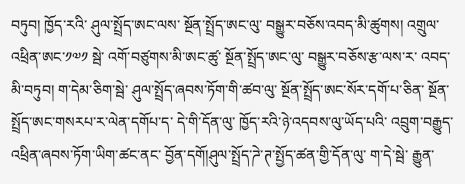བཏུབ། ཁྱོད་རའི་ ཤུལ་སྤྲོད་ཨང་ལས་ སྔོན་སྤྲོད་ཨང་ལུ་ བསྒྱུར་བཅོས་འབད་མི་ཚུགས། འགྲུལ་འཕྲིན་ཨང་༡༧༡ སྦེ་ འགོ་བཙུགས་མི་ཨང་ཚུ་ སྔོན་སྤྲོད་ཨང་ལུ་ བསྒྱུར་བཅོས་རྩ་ལས་ར་ འབད་མི་བཏུབ། ག་དེམ་ཅིག་སྦེ་ ཤུལ་སྤྲོད་ཞབས་ཏོག་གི་ཚབ་ལུ་ སྔོན་སྤྲོད་ཨང་སོར་དགོ་པ་ཅིན་ སྔོན་སྤྲོད་ཨང་གསརཔ་ར་ལེན་དགོཔ་ད་ དེ་གི་དོན་ལུ་ ཁྱོད་རའི་ཉེ་འདབས་ལུ་ཡོད་པའི་ འབྲུག་བརྒྱུད་འཕྲིན་ཞབས་ཏོག་ཡིག་ཚང་ནང་ བྱོན་དགོ།ཤུལ་སྤྲོད་ཌེ་ཊ་སྤྱོད་ཚན་གྱི་དོན་ལུ་ ག་དེ་སྦེ་ རྒྱུན་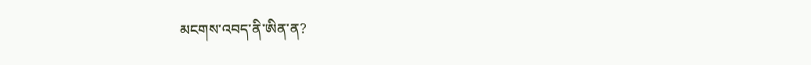མངགས་འབད་ནི་ཨིན་ན?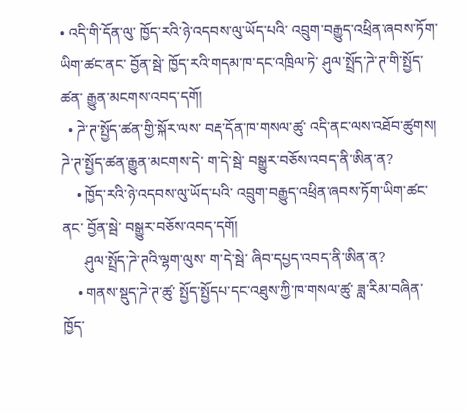• འདི་གི་དོན་ལུ་ ཁྱོད་རའི་ཉེ་འདབས་ལུ་ཡོད་པའི་ འབྲུག་བརྒྱུད་འཕྲིན་ཞབས་ཏོག་ཡིག་ཚང་ནང་ བྱོན་སྦེ་ ཁྱོད་རའི་གདམ་ཁ་དང་འཁྲིལ་ཏེ་ ཤུལ་སྤྲོད་ཌེ་ཊ་གི་སྤྱོད་ཚན་ རྒྱུན་མངགས་འབད་དགོ།
  • ཌེ་ཊ་སྤྱོད་ཚན་གྱི་སྐོར་ལས་ བརྡ་དོན་ཁ་གསལ་ཚུ་ འདི་ནང་ལས་འཐོབ་ཚུགས།  ཌེ་ཊ་སྤྱོད་ཚན་རྒྱུན་མངགས་དེ་ ག་དེ་སྦེ་ བསྒྱུར་བཅོས་འབད་ནི་ཨིན་ན?
    • ཁྱོད་རའི་ཉེ་འདབས་ལུ་ཡོད་པའི་ འབྲུག་བརྒྱུད་འཕྲིན་ཞབས་ཏོག་ཡིག་ཚང་ནང་ བྱོན་སྦེ་ བསྒྱུར་བཅོས་འབད་དགོ།
      ཤུལ་སྤྲོད་ཌེ་ཊའི་ལྷག་ལུས་ ག་དེ་སྦེ་ ཞིབ་དཔྱད་འབད་ནི་ཨིན་ན?
    • གནས་སྡུད་ཌེ་ཊ་ཚུ་ སྤྱོད་སྤྱོདཔ་དང་འཐུས་ཀྱི་ཁ་གསལ་ཚུ་ ཟླ་རིམ་བཞིན་ ཁྱོད་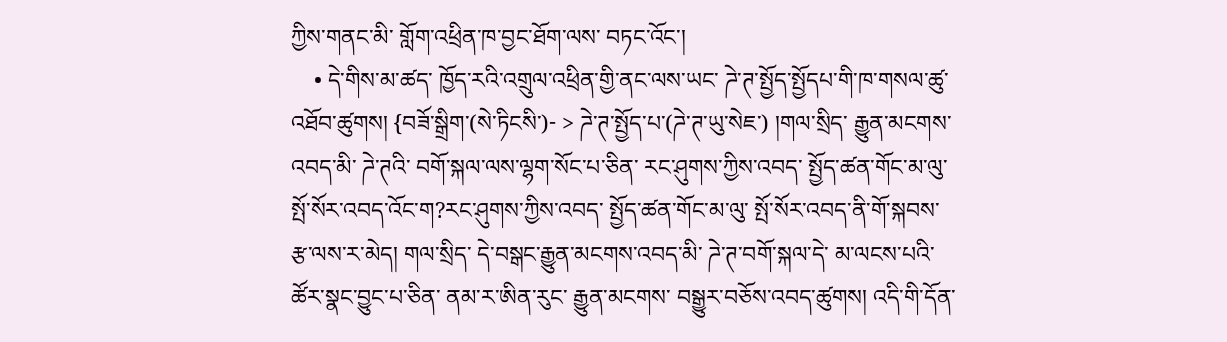ཀྱིས་གནང་མི་ གློག་འཕྲིན་ཁ་བྱང་ཐོག་ལས་ བཏང་འོང་།
    • དེ་གིས་མ་ཚད་ ཁྱོད་རའི་འགྲུལ་འཕྲིན་གྱི་ནང་ལས་ཡང་ ཌེ་ཊ་སྤྱོད་སྤྱོདཔ་གི་ཁ་གསལ་ཚུ་ འཐོབ་ཚུགས། {བཟོ་སྒྲིག་(སེ་ཏིངསི་)- > ཌེ་ཊ་སྤྱོད་པ་(ཌེ་ཊ་ཡུ་སེཇ་) །གལ་སྲིད་ རྒྱུན་མངགས་འབད་མི་ ཌེ་ཊའི་ བགོ་སྐལ་ལས་ལྷག་སོང་པ་ཅིན་ རང་ཤུགས་ཀྱིས་འབད་ སྤྱོད་ཚན་གོང་མ་ལུ་ སྤོ་སོར་འབད་འོང་ག?རང་ཤུགས་ཀྱིས་འབད་ སྤྱོད་ཚན་གོང་མ་ལུ་ སྤོ་སོར་འབད་ནི་གོ་སྐབས་ རྩ་ལས་ར་མེད། གལ་སྲིད་ དེ་བསྒང་རྒྱུན་མངགས་འབད་མི་ ཌེ་ཊ་བགོ་སྐལ་དེ་ མ་ལངས་པའི་ ཚོར་སྣང་བྱུང་པ་ཅིན་ ནམ་ར་ཨིན་རུང་ རྒྱུན་མངགས་ བསྒྱུར་བཅོས་འབད་ཚུགས། འདི་གི་དོན་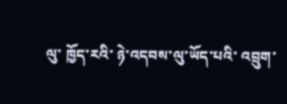ལུ་ ཁྱོད་རའི་ ཉེ་འདབས་ལུ་ཡོད་པའི་ འབྲུག་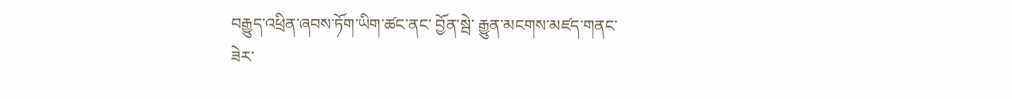བརྒྱུད་འཕྲིན་ཞབས་ཏོག་ཡིག་ཚང་ནང་ བྱོན་སྦེ་ རྒྱུན་མངགས་མཛད་གནང་ཟེར་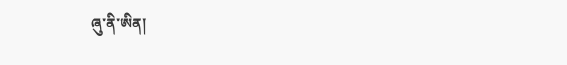ཞུ་ནི་ཨིན།